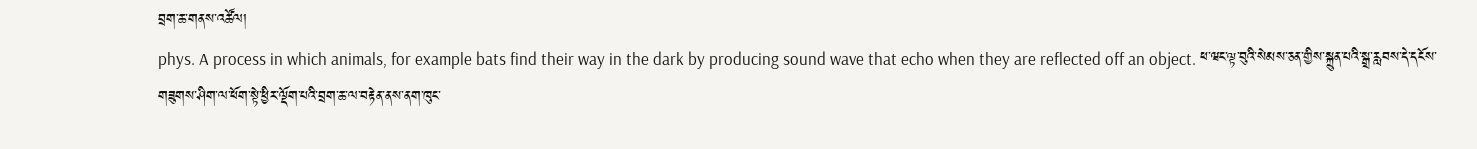བྲག་ཆ་གནས་འཚོལ།
phys. A process in which animals, for example bats find their way in the dark by producing sound wave that echo when they are reflected off an object. ཕ་ཝང་ལྟ་བུའི་སེམས་ཅན་གྱིས་སྐྲུན་པའི་སྒྲ་རླབས་དེ་དངོས་གཟུགས་ཤིག་ལ་ཕོག་སྟེ་ཕྱིར་ལྡོག་པའི་བྲག་ཆ་ལ་བརྟེན་ནས་ནག་ཁུང་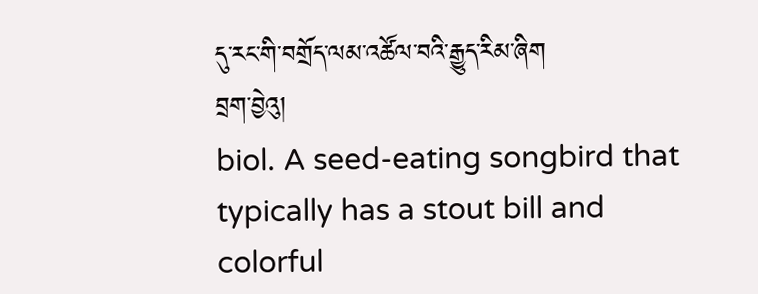དུ་རང་གི་བགྲོད་ལམ་འཚོལ་བའི་རྒྱུད་རིམ་ཞིག
བྲག་བྱེའུ།
biol. A seed-eating songbird that typically has a stout bill and colorful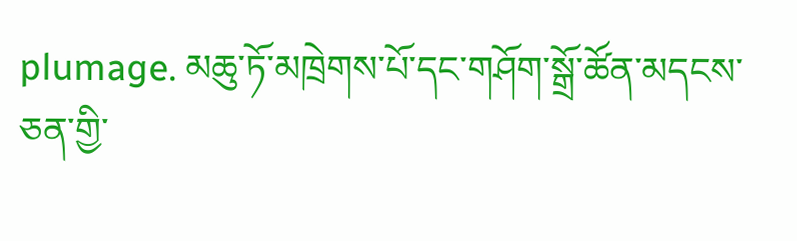plumage. མཆུ་ཏོ་མཁྲེགས་པོ་དང་གཤོག་སྒྲོ་ཚོན་མདངས་ཅན་གྱི་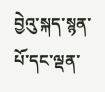བྱེའུ་སྐད་སྙན་པོ་དང་ལྡན་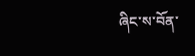ཞིང་ས་བོན་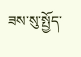ཟས་སུ་སྤྱོད་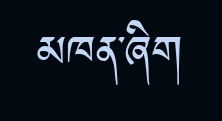མཁན་ཞིག